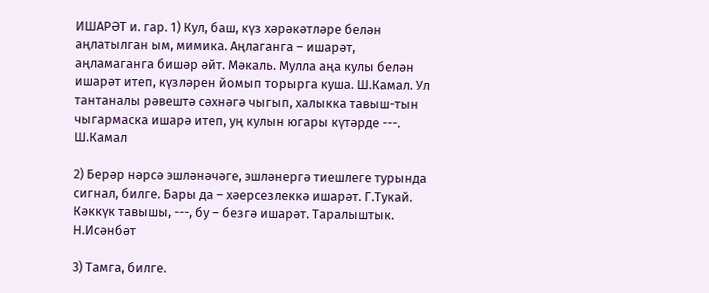ИШАРӘТ и. гар. 1) Кул, баш, күз хәрәкәтләре белән аңлатылган ым, мимика. Аңлаганга – ишарәт, аңламаганга бишәр әйт. Мәкаль. Мулла аңа кулы белән ишарәт итеп, күзләрен йомып торырга куша. Ш.Камал. Ул тантаналы рәвештә сәхнәгә чыгып, халыкка тавыш-тын чыгармаска ишарә итеп, уң кулын югары күтәрде ---. Ш.Камал

2) Берәр нәрсә эшләнәчәге, эшләнергә тиешлеге турында сигнал, билге. Бары да – хәерсезлеккә ишарәт. Г.Тукай. Кәккүк тавышы, ---, бу – безгә ишарәт. Таралыштык. Н.Исәнбәт

3) Тамга, билге.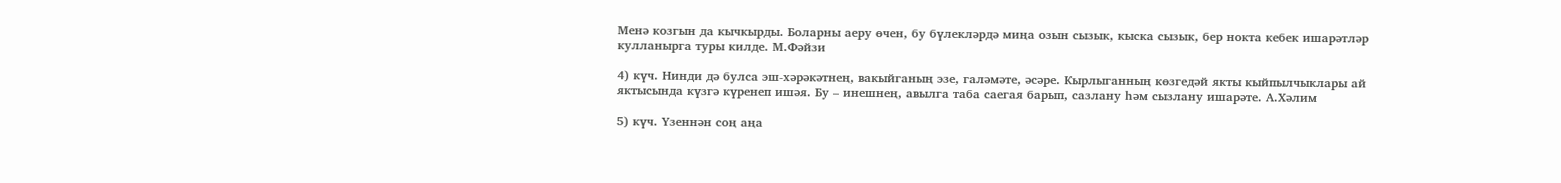Менә козгын да кычкырды. Боларны аеру өчен, бу бүлекләрдә миңа озын сызык, кыска сызык, бер нокта кебек ишарәтләр кулланырга туры килде. М.Фәйзи

4) күч. Нинди дә булса эш-хәрәкәтнең, вакыйганың эзе, галәмәте, әсәре. Кырлыганның көзгедәй якты кыйпылчыклары ай яктысында күзгә күренеп ишәя. Бу – инешнең, авылга таба саегая барып, сазлану һәм сызлану ишарәте. А.Хәлим

5) күч. Үзеннән соң аңа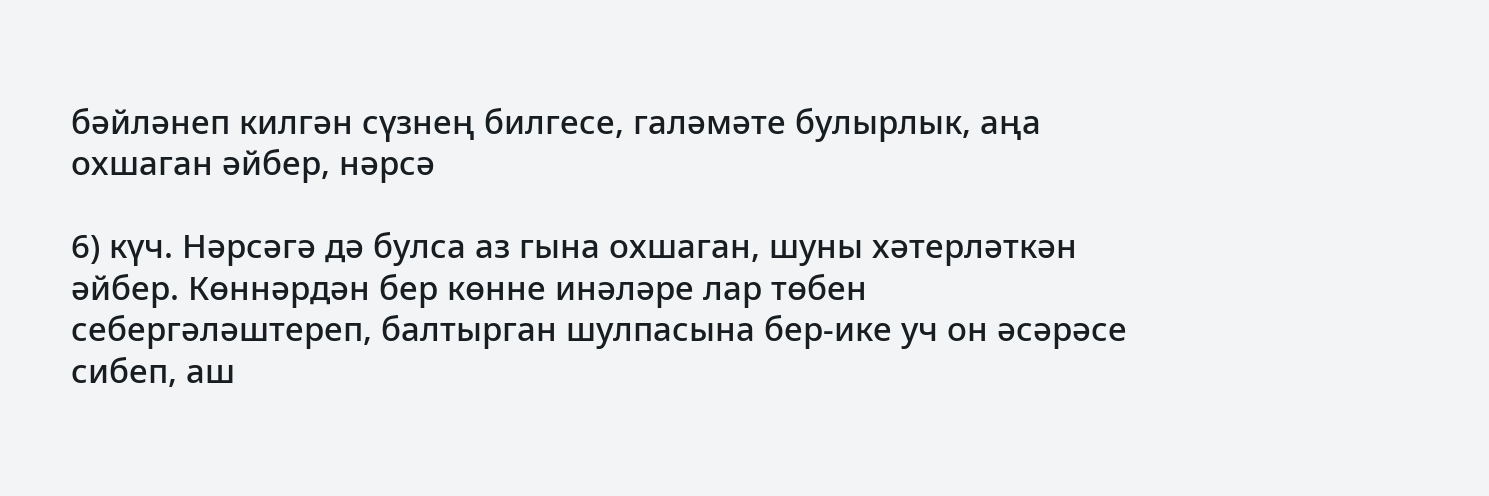бәйләнеп килгән сүзнең билгесе, галәмәте булырлык, аңа охшаган әйбер, нәрсә

6) күч. Нәрсәгә дә булса аз гына охшаган, шуны хәтерләткән әйбер. Көннәрдән бер көнне инәләре лар төбен себергәләштереп, балтырган шулпасына бер-ике уч он әсәрәсе сибеп, аш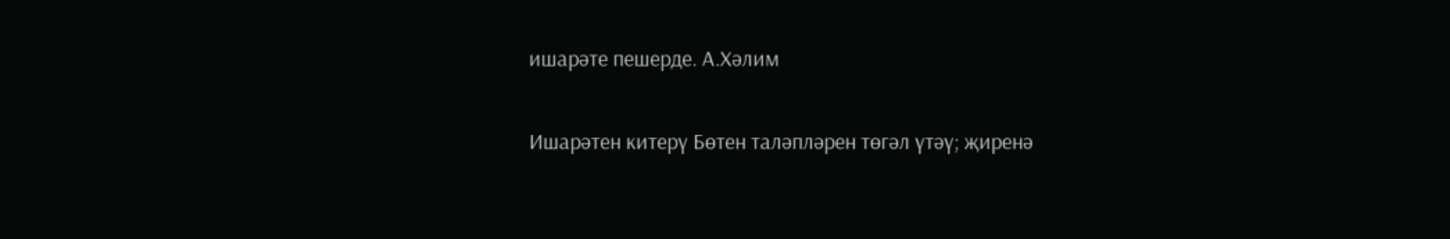ишарәте пешерде. А.Хәлим

Ишарәтен китерү Бөтен таләпләрен төгәл үтәү; җиренә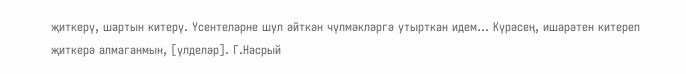җиткерү, шартын китерү. Үсентеләрне шул әйткән чүлмәкләргә утырткан идем... Күрәсең, ишарәтен китереп җиткерә алмаганмын, [үлделәр]. Г.Насрый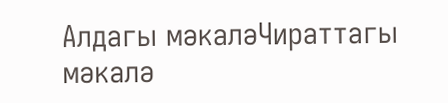Алдагы мәкаләЧираттагы мәкалә